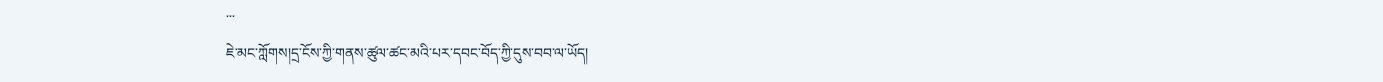་་་
ཇེ་མང་ཀློགས།དྲ་ངོས་ཀྱི་གནས་ཚུལ་ཚང་མའི་པར་དབང་བོད་ཀྱི་དུས་བབ་ལ་ཡོད།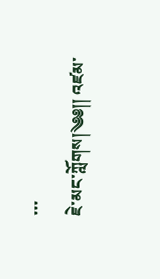་་་
ཇེ་མང་ཀློགས།༄༅།། འཛམ་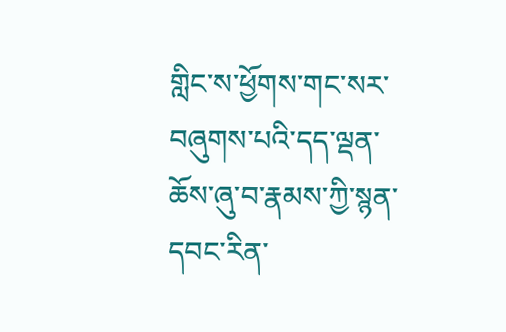གླིང་ས་ཕྱོགས་གང་སར་བཞུགས་པའི་དད་ལྡན་ཆོས་ཞུ་བ་རྣམས་ཀྱི་སྙན་དབང་རིན་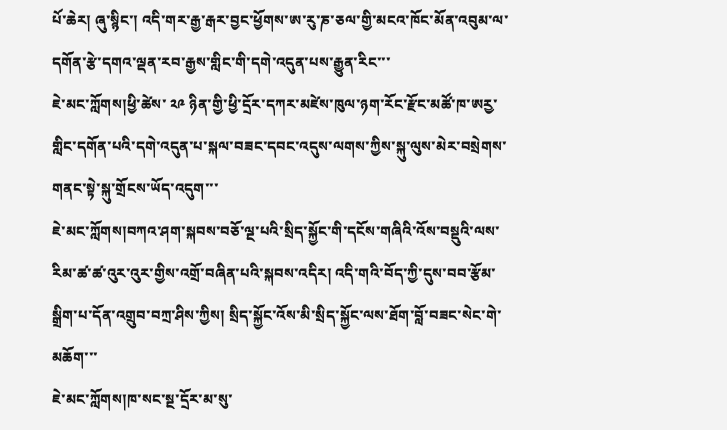པོ་ཆེར། ཞུ་སྙིང་། འདི་གར་རྒྱ་རྒར་བྱང་ཕྱོགས་ཨ་རུ་ཎ་ཅལ་གྱི་མངའ་ཁོང་མོན་འབུམ་ལ་དགོན་རྩེ་དགའ་ལྡན་རབ་རྒྱས་གླིང་གི་དགེ་འདུན་པས་རྒྱུན་རིང་་་
ཇེ་མང་ཀློགས།ཕྱི་ཚེས་ ༢༩ ཉིན་གྱི་ཕྱི་དྲོར་དཀར་མཛེས་ཁུལ་ཉག་རོང་རྫོང་མཚོ་ཁ་ཨརྱ་གླིང་དགོན་པའི་དགེ་འདུན་པ་སྐལ་བཟང་དབང་འདུས་ལགས་ཀྱིས་སྐུ་ལུས་མེར་བསྲེགས་གནང་སྟེ་སྐུ་གྲོངས་ཡོད་འདུག་་་
ཇེ་མང་ཀློགས།བཀའ་ཤག་སྐབས་བཅོ་ལྔ་པའི་སྲིད་སྐྱོང་གི་དངོས་གཞིའི་འོས་བསྡུའི་ལས་རིམ་ཚ་ཚ་འུར་འུར་གྱིས་འགྲོ་བཞིན་པའི་སྐབས་འདིར། འདི་གའི་བོད་ཀྱི་དུས་བབ་རྩོམ་སྒྲིག་པ་དོན་འགྲུབ་བཀྲ་ཤིས་ཀྱིས། སྲིད་སྐྱོང་འོས་མི་སྲིད་སྐྱོང་ལས་ཐོག་བློ་བཟང་སེང་གེ་མཆོག་་་
ཇེ་མང་ཀློགས།ཁ་སང་སྔ་དྲོར་མ་སུ་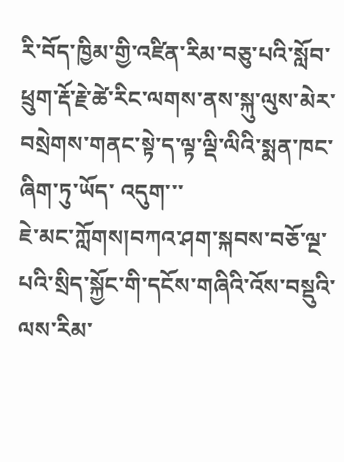རི་བོད་ཁྱིམ་གྱི་འཛིན་རིམ་བཅུ་པའི་སློབ་ཕྲུག་རྡོ་རྗེ་ཚེ་རིང་ལགས་ནས་སྐུ་ལུས་མེར་བསྲེགས་གནང་སྟེ་ད་ལྟ་ལྡི་ལིའི་སྨན་ཁང་ཞིག་ཏུ་ཡོད་ འདུག་་་
ཇེ་མང་ཀློགས།བཀའ་ཤག་སྐབས་བཅོ་ལྔ་པའི་སྲིད་སྐྱོང་གི་དངོས་གཞིའི་འོས་བསྡུའི་ལས་རིམ་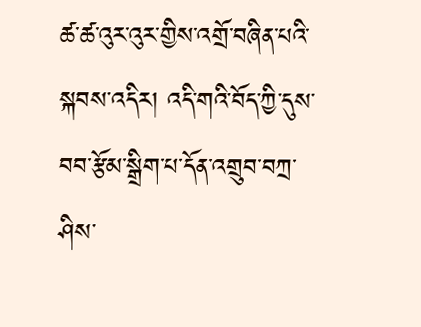ཚ་ཚ་འུར་འུར་གྱིས་འགྲོ་བཞིན་པའི་སྐབས་འདིར། འདི་གའི་བོད་ཀྱི་དུས་བབ་རྩོམ་སྒྲིག་པ་དོན་འགྲུབ་བཀྲ་ཤིས་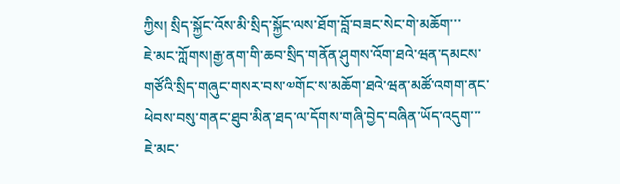ཀྱིས། སྲིད་སྐྱོང་འོས་མི་སྲིད་སྐྱོང་ལས་ཐོག་བློ་བཟང་སེང་གེ་མཆོག་་་
ཇེ་མང་ཀློགས།རྒྱ་ནག་གི་ཆབ་སྲིད་གནོན་ཤུགས་འོག་ཐའེ་ཝན་དམངས་གཙོའི་སྲིད་གཞུང་གསར་བས་༧གོང་ས་མཆོག་ཐའེ་ཝན་མཚོ་འགག་ནང་ཕེབས་བསུ་གནང་ཐུབ་མིན་ཐད་ལ་དོགས་གཞི་བྱེད་བཞིན་ཡོད་འདུག་་་
ཇེ་མང་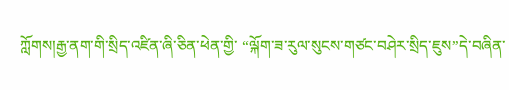ཀློགས།རྒྱ་ནག་གི་སྲིད་འཛིན་ཞི་ཅིན་ཕེན་གྱི་ “ལྐོག་ཟ་རུལ་སུངས་གཙང་བཤེར་སྲིད་ཇུས”དེ་བཞིན་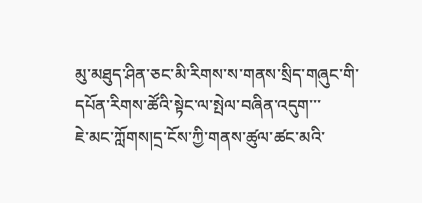མུ་མཐུད་ཤིན་ཅང་མི་རིགས་ས་གནས་སྲིད་གཞུང་གི་དཔོན་རིགས་ཚོའི་སྟེང་ལ་སྤེལ་བཞིན་འདུག་་་
ཇེ་མང་ཀློགས།དྲ་ངོས་ཀྱི་གནས་ཚུལ་ཚང་མའི་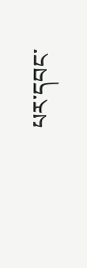པར་དབང་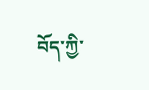བོད་ཀྱི་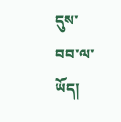དུས་བབ་ལ་ཡོད།